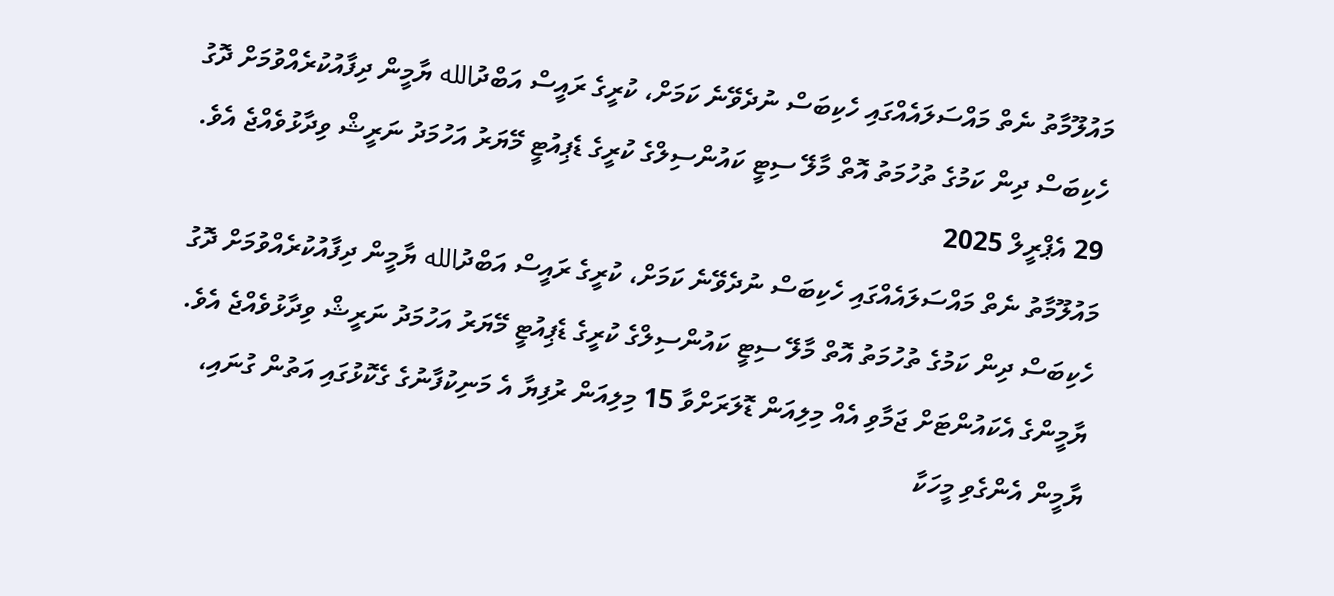މައުލޫމާތު ނެތް މައްސަލައެއްގައި ހެކިބަސް ނުދެވޭނެ ކަމަށް، ކުރީގެ ރައީސް އަބްދުالله ޔާމީން ދިފާއުކުރެއްވުމަށް ދޮގު ހެކިބަސް ދިން ކަމުގެ ތުހުމަތު އޮތް މާލޭ ސިޓީ ކައުންސިލްގެ ކުރީގެ ޑެޕިއުޓީ މޭޔަރު އަހުމަދު ނަރީޝް ވިދާޅުވެއްޖެ އެވެ.
29 އެޕްރީލް 2025
މައުލޫމާތު ނެތް މައްސަލައެއްގައި ހެކިބަސް ނުދެވޭނެ ކަމަށް، ކުރީގެ ރައީސް އަބްދުالله ޔާމީން ދިފާއުކުރެއްވުމަށް ދޮގު ހެކިބަސް ދިން ކަމުގެ ތުހުމަތު އޮތް މާލޭ ސިޓީ ކައުންސިލްގެ ކުރީގެ ޑެޕިއުޓީ މޭޔަރު އަހުމަދު ނަރީޝް ވިދާޅުވެއްޖެ އެވެ.
ޔާމީންގެ އެކައުންޓަށް ޖަމާވި އެއް މިލިއަން ޑޮލަރަށްވާ 15 މިލިއަން ރުފިޔާ އެ މަނިކުފާނުގެ ގެކޮޅުގައި އަތުން ގުނައި، ޔާމީން އެންގެވި މީހަކާ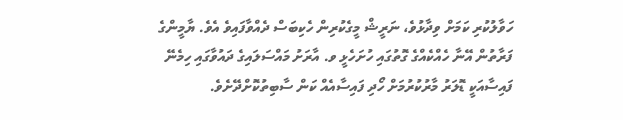ހަވާލުކުރި ކަމަށް ވިދާޅުވެ، ނަރީޝް މީގެކުރިން ހެކިބަސް ދެއްވާފައިވެ އެވެ. ޔާމީންގެ ފަރާތުން އޭނާ ހެއްކެއްގެ ގޮތުގައި ހުށަހެޅީ ވ. އާރަށު މައްސަލައިގެ ދައުވާގައި ހިމެނޭ ފައިސާއަކީ ޑޮލަރު މާރުކުރުމަށް ހޯދި ފައިސާއެއް ކަން ސާބިތުކޮށްދޭށެވެ.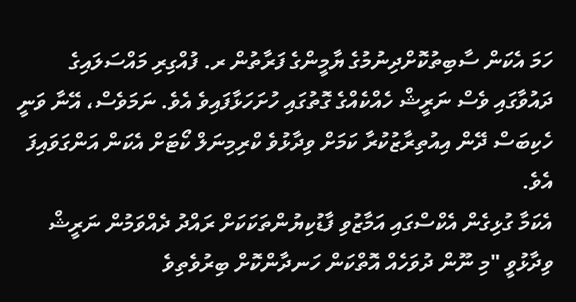ހަމަ އެކަން ސާބިތުކޮށްދިނުމުގެ ޔާމީންގެ ފަރާތުން ރ. ފުއްގިރި މައްސަލައިގެ ދައުވާގައި ވެސް ނަރީޝް ހެއްކެއްގެ ގޮތުގައި ހުށަހަޅާފައިވެ އެވެ. ނަމަވެސް، އޭނާ ވަނީ ހެކިބަސް ދޭން އިއުތިރާޒުކުރާ ކަމަށް ވިދާޅުވެ ކްރިމިނަލް ކޯޓަށް އެކަން އަންގަވައިފަ އެވެ.
އެކަމާ ގުޅިގެން އެކްސްގައި އަމާޒުވި ފާޑުކިޔުންތަކަކަށް ރައްދު ދެއްވަމުން ނަރީޝް ވިދާޅުވީ "މި ނޫން ދުވަހެއް އޮތްކަން ހަނދާންކޮށް ބިރުވެތިވެ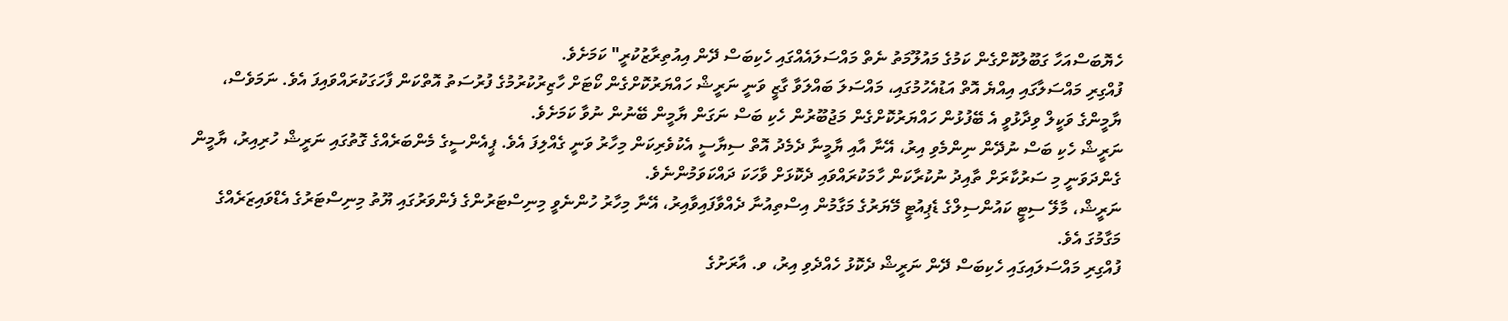ހެޔޮބަސްއަހާ ގަބޫލުކޮށްގެން ކަމުގެ މައުލޫމަތު ނެތް މައްސަލައެއްގައި ހެކިބަސް ދޭން އިއުތިރާޒުކުރީ" ކަމަށެވެ.
ފުއްގިރި މައްސަލާގައި އިއްޔެ އޮތް އަޑުއެހުމުގައި، މައްސަލަ ބައްލަވާ ގާޒީ ވަނީ ނަރީޝް ހައްޔަރުކޮށްގެން ކޯޓަށް ހާޒިރުކުރުމުގެ ފުރުސަތު އޮތްކަން ފާހަގަކުރައްވައިފަ އެވެ. ނަމަވެސް، ޔާމީންގެ ވަކީލް ވިދާޅުވީ އެ ބޭފުޅުން ހައްޔަރުކޮށްގެން މަޖުބޫރުން ހެކި ބަސް ނަގަން ޔާމީން ބޭނުން ނުވާ ކަމަށެވެ.
ނަރީޝް ހެކި ބަސް ނުދޭން ނިންމެވި އިރު، އޭނާ އާއި ޔާމީނާ ދެމެދު އޮތް ސިޔާސީ އެކުވެރިކަން މިހާރު ވަނީ ގެއްލިފަ އެވެ. ޕީއެންސީގެ މެންބަރެއްގެ ގޮތުގައި ނަރީޝް ހުރިއިރު، ޔާމީން ގެންދަވަނީ މި ސަރުކާރަށް ތާއިދު ނުކުރާކަން ހާމަކުރައްވައި ދެކޮޅަށް ވާހަކަ ދައްކަވަމުންނެވެ.
ނަރީޝް، މާލޭ ސިޓީ ކައުންސިލްގެ ޑެޕިއުޓީ މޭޔަރުގެ މަގާމުން އިސްތިއުނާ ދެއްވާފައިވާއިރު، އޭނާ މިހާރު ހުންނެވީ މިނިސްޓަރުންގެ ފެންވަރުގައި ޔޫތު މިނިސްޓަރުގެ އެޑްވައިޒަރެއްގެ މަގާމުގަ އެވެ.
ފުއްގިރި މައްސަލައިގައި ހެކިބަސް ދޭން ނަރީޝް ދެކޮޅު ހެއްދެވި އިރު، ވ. އާރަށުގެ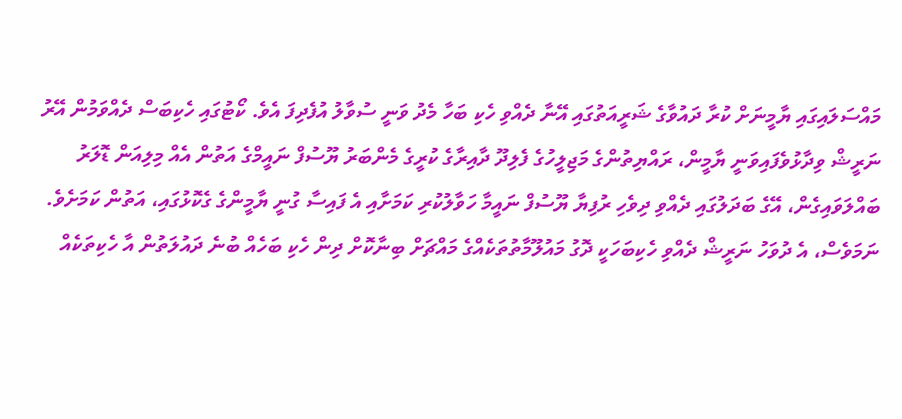މައްސަލައިގައި ޔާމީނަށް ކުރާ ދައުވާގެ ޝަރީއަތުގައި އޭނާ ދެއްވި ހެކި ބަހާ މެދު ވަނީ ސުވާލު އުފެދިފަ އެވެ. ކޯޓުގައި ހެކިބަސް ދެއްވަމުން އޭރު ނަރީޝް ވިދާޅުވެފައިވަނީ ޔާމީން، ރައްޔިތުންގެ މަޖިލީހުގެ ފެލިދޫ ދާއިރާގެ ކުރީގެ މެންބަރު ޔޫސުފް ނައީމްގެ އަތުން އެއް މިލިއަން ޑޮލަރު ބައްލަވައިގެން، އޭގެ ބަދަލުގައި ދެއްވި ދިވެހި ރުފިޔާ ޔޫސުފް ނައީމާ ހަވާލުކުރި ކަމަށާއި އެ ފައިސާ ގުނީ ޔާމީންގެ ގެކޮޅުގައި، އަތުން ކަމަށެވެ.
ނަމަވެސް، އެ ދުވަހު ނަރީޝް ދެއްވި ހެކިބަހަކީ ދޮގު މައުލޫމާތުތަކެއްގެ މައްޗަށް ބިނާކޮށް ދިން ހެކި ބަހެއް ބުނެ ދައުލަތުން އާ ހެކިތަކެއް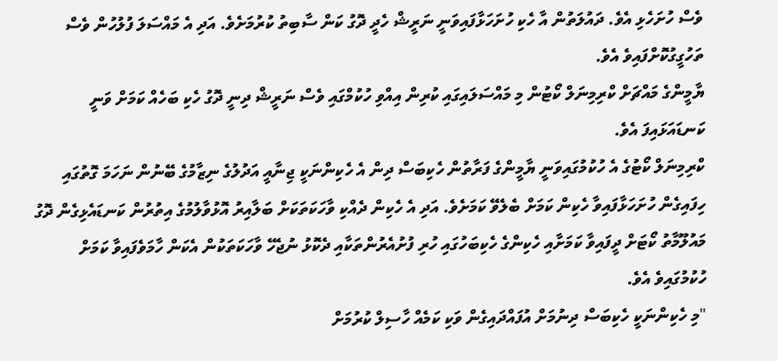ވެސް ހުށަހެޅި އެވެ. ދައުލަތުން އާ ހެކި ހުށަހަޅާފައިވަނީ ނަރީޝް ހެދީ ދޮގު ކަން ސާބިތު ކުރުމަށެވެ. އަދި އެ މައްސަލަ ފުލުހުން ވެސް ތަހުގީގުކޮށްފައިވެ އެވެ.
ޔާމީންގެ މައްޗަށް ކްރިމިނަލް ކޯޓުން މި މައްސަލައިގައި ކުރިން އިއްވި ހުކުމްގައި ވެސް ނަރީޝް ދިނީ ދޮގު ހެކި ބަހެއް ކަމަށް ވަނީ ކަނޑައަޅައިފަ އެވެ.
ކްރިމިނަލް ކޯޓުގެ އެ ހުކުމުގައިވަނީ ޔާމީންގެ ފަރާތުން ހެކިބަސް ދިން އެ ހެކިންނަކީ ޖިނާއީ އަދުލުގެ ނިޒާމުގެ ބޭނުން ނަހަމަ ގޮތުގައި ހިފައިގެން ހުށަހަޅާފައިވާ ހެކިން ކަމަށް ބެލެވޭ ކަމަށެވެ. އަދި އެ ހެކިން ދެއްކި ވާހަކަތަކަށް ބަލާއިރު އޮޅުވާލުމުގެ އިތުރުން ކަނޑައެޅިގެން ދޮގު މައުލޫމާތު ކޯޓަށް ދީފައިވާ ކަމަށާއި ހެކިންގެ ހެކިބަހުގައި ހުރި ފުށުއެރުންތަކާއި ދެކޮޅު ނުޖެހޭ ވާހަކަތަކުން އެކަން ހާމަވެފައިވާ ކަމަށް ހުކުމުގައިވެ އެވެ.
"މި ހެކިންނަކީ ހެކިބަސް ދިނުމަށް އުފައްދައިގެން ވަކި ކަމެއް ހާސިލް ކުރުމަށް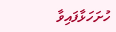ހުށަހަޅާފައިވާ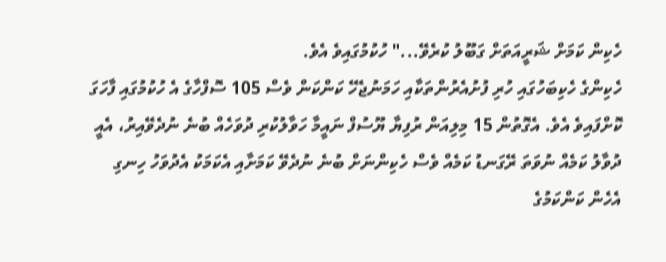ހެކިން ކަމަށް ޝަރީއަތަށް ގަބޫލު ކުރެވޭ..." ހުކުމުގައިވެ އެވެ.
ހެކިންގެ ހެކިބަހުގައި ހުރި ފުށުއެރުންތަކާއި ހަމަނުޖެހޭ ކަންކަން ވެސް 105 ސޮފްހާގެ އެ ހުކުމުގައި ފާހަގަ ކޮށްފައިވެ އެވެ. އެގޮތުން 15 މިލިއަން ރުފިޔާ ޔޫސުފް ނައީމާ ހަވާލުކުރި ދުވަހެއް ބުނެ ނުދެވޭއިރު، އެއީ ދުވާލު ކަމެއް ނުވަތަ ރޭގަނޑު ކަމެއް ވެސް ހެކިންނަށް ބުނެ ނުދެވޭ ކަމަށާއި އެކަމަކު އެދުވަހު ހިނގި އެހެން ކަންކަމުގެ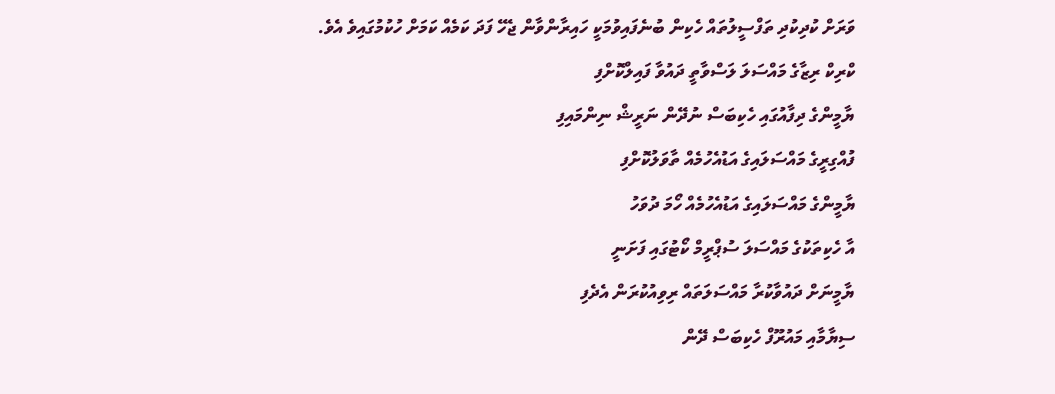ވަރަށް ކުދިކުދި ތަފްސީލުތައް ހެކިން ބުނެފައިވުމަކީ ހައިރާންވާން ޖެހޭ ފަދަ ކަމެއް ކަމަށް ހުކުމުގައިވެ އެވެ.
ކްރިކް ރިޒާގެ މައްސަލަ ލަސްވާތީ ދައުވާ ފައިލްކޮށްފި
ޔާމީންގެ ދިފާއުގައި ހެކިބަސް ނުދޭން ނަރީޝް ނިންމައިފި
ފުއްގިރީގެ މައްސަލައިގެ އަޑުއެހުމެއް ތާވަލުކޮށްފި
ޔާމީންގެ މައްސަލައިގެ އަޑުއެހުމެއް ހޯމަ ދުވަހު
އާ ހެކިތަކުގެ މައްސަލަ ސުޕްރީމް ކޯޓުގައި ފަށަނީ
ޔާމީނަށް ދައުވާކުރާ މައްސަލަތައް ރިވިއުކުރަން އެދެފި
ސިޔާމާއި މައުރޫފް ހެކިބަސް ދޭން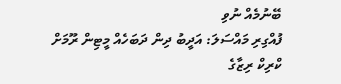ބޭނުމެއް ނުވި
ފުއްގިރި މައްސަލަ: އަދީބު ދިން ދަބަހެއް މީޓިން ރޫމަށް
ކްރިކް ރިޒާގެ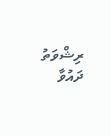ރިޝްވަތު ދައުވާ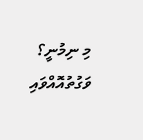މި ނިމުނީ؟
ވަގުތުއޮއްވައި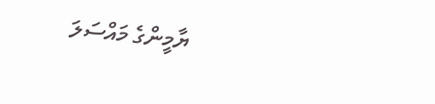ޔާމީންގެ މައްސަލަ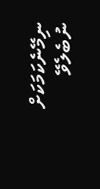ނިމޭނެކަމަކަށް ނުބެލެވޭ